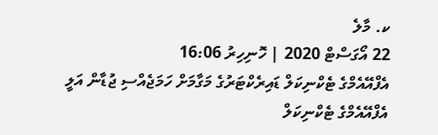ކ. މާލެ
22 އޯގަސްޓް 2020 | ހޮނިހިރު 16:06
އެފްއޭއެމްގެ ޓެކްނިކަލް ޑައިރެކްޓަރުގެ މަގާމަށް ހަމަޖެއްސި ޖުޑާން އަލީ
އެފްއޭއެމްގެ ޓެކްނިކަލް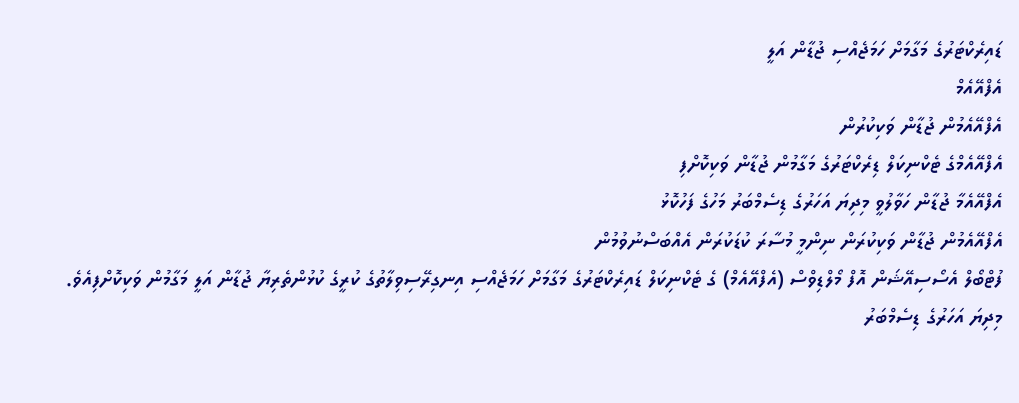ޑައިރެކްޓަރުގެ މަގާމަށް ހަމަޖެއްސި ޖުޑާން އަލީ
އެފްއޭއެމް
އެފްއޭއެމުން ޖުޑާން ވަކިކުރުން
އެފްއޭއެމްގެ ޓެކްނިކަލް ޑިރެކްޓަރުގެ މަގާމުން ޖުޑާން ވަކިކޮށްފި
އެފްއޭއެމާ ޖުޑާން ހަވާލުވީ މިދިޔަ އަހަރުގެ ޑިސެމްބަރު މަހުގެ ފަހުކޮޅު
އެފްއޭއެމުން ޖުޑާން ވަކިކުރަން ނިންމީ މުސާރަ ކުޑަކުރަން އެއްބަސްނުވުމުން
ފުޓްބޯލް އެސޯސިއޭޝަން އޮފް މޯލްޑިވްސް (އެފްއޭއެމް) ގެ ޓެކްނިކަލް ޑައިރެކްޓަރުގެ މަގާމަށް ހަމަޖެއްސި އިނގިރޭސިވިލާތުގެ ކުރީގެ ކުޅުންތެރިޔާ ޖުޑާން އަލީ މަގާމުން ވަކިކޮށްފިއެވެ.
މިދިޔަ އަހަރުގެ ޑިސެމްބަރު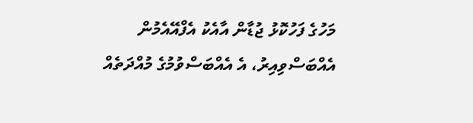މަހުގެ ފަހުކޮޅު ޖުޑާން އާއެކު އެފްއޭއެމުން އެއްބަސްވިއިރު، އެ އެއްބަސްވުމުގެ މުއްދަތެއް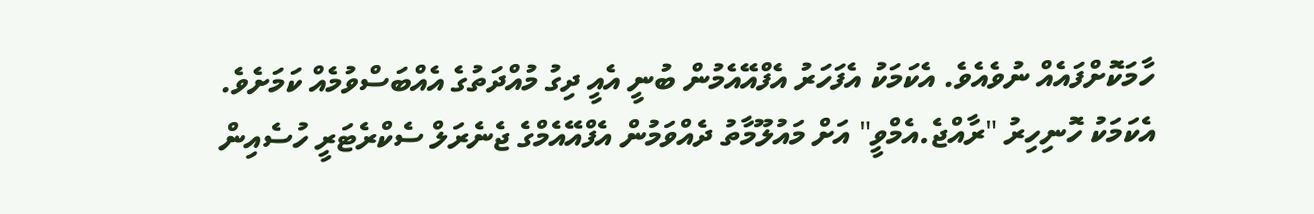ހާމަކޮށްފައެއް ނުވެއެވެ. އެކަމަކު އެފަހަރު އެފްއޭއެމުން ބުނީ އެއީ ދިގު މުއްދަތުގެ އެއްބަސްވުމެއް ކަމަށެވެ.
އެކަމަކު ހޮނިހިރު "ރާއްޖެ.އެމްވީ" އަށް މައުލޫމާތު ދެއްވަމުން އެފްއޭއެމްގެ ޖެނެރަލް ސެކްރެޓަރީ ހުސެއިން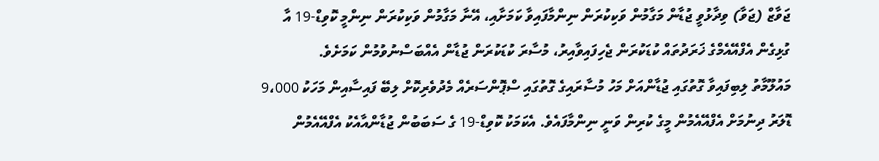ޖަވާޒް (ޖަވާ) ވިދާޅުވީ ޖުޑާން މަގާމުން ވަކިކުރަން ނިންމާފައިވާ ކަމަށާއި، އޭނާ މަގާމުން ވަކިކުރަން ނިންމީ ކޮވިޑް-19 އާ ގުޅިގެން އެފްއޭއެމްގެ ޚަރަދުތައް ކުޑަކުރަން ޖެހިފައިވާއިރު، މުސާރަ ކުޑަކުރަން ޖުޑާން އެއްބަސްނުވުމުން ކަމަށެވެ.
މައުލޫމާތު ލިބިފައިވާ ގޮތުގައި ޖުޑާންއަށް މަހު މުސާރައިގެ ގޮތުގައި ސްޕޮންސަރެއް މެދުވެރިކޮށް ލިބޭ ފައިސާއިން މަހަކު 9،000 ޑޮލަރު ދިނުމަށް އެފްއޭއެމުން މީގެ ކުރިން ވަނީ ނިންމާފައެވެ. އެކަމަކު ކޮވިޑް-19 ގެ ސަބަބުން ޖުޑާންއާއެކު އެފްއޭއެމުން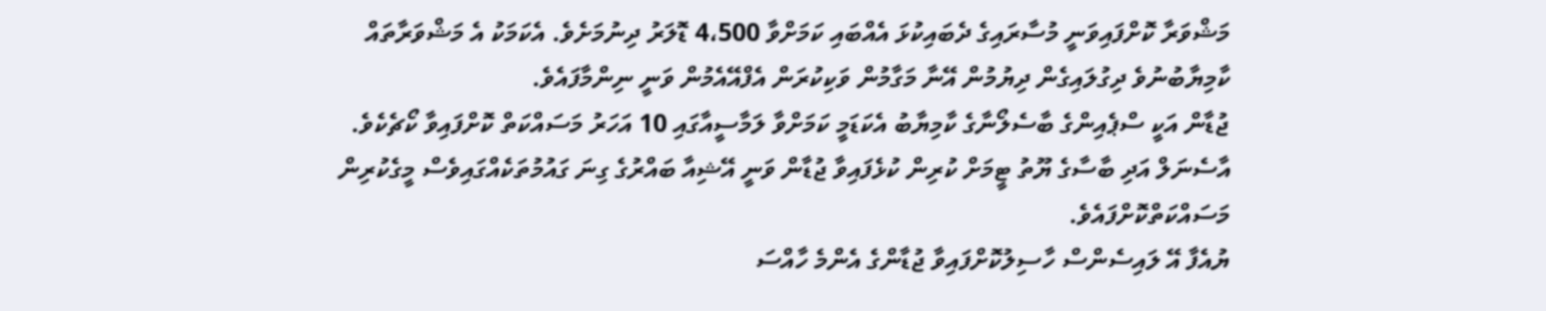މަޝްވަރާ ކޮށްފައިވަނީ މުސާރައިގެ ދެބައިކުޅަ އެއްބައި ކަމަށްވާ 4،500 ޑޮލަރު ދިނުމަށެވެ. އެކަމަކު އެ މަޝްވަރާތައް ކާމިޔާބުނުވެ ދިގުލައިގެން ދިޔުމުން އޭނާ މަގާމުން ވަކިކުރަން އެފްއޭއެމުން ވަނީ ނިންމާފައެވެ.
ޖުޑާން އަކީ ސްޕެއިންގެ ބާސެލޯނާގެ ކާމިޔާބު އެކަޑަމީ ކަމަށްވާ ލަމާސީއާގައި 10 އަހަރު މަސައްކަތް ކޮށްފައިވާ ކޯޗެކެވެ. އާސެނަލް އަދި ބާސާގެ ޔޫތު ޓީމަށް ކުރިން ކުޅެފައިވާ ޖުޑާން ވަނީ އޭޝިއާ ބައްރުގެ ގިނަ ގައުމުތަކެއްގައިވެސް މީގެކުރިން މަސައްކަތްކޮށްފައެވެ.
ޔުއެފާ އޭ ލައިސެންސް ހާސިލުކޮށްފައިވާ ޖުޑާންގެ އެންމެ ހާއްސަ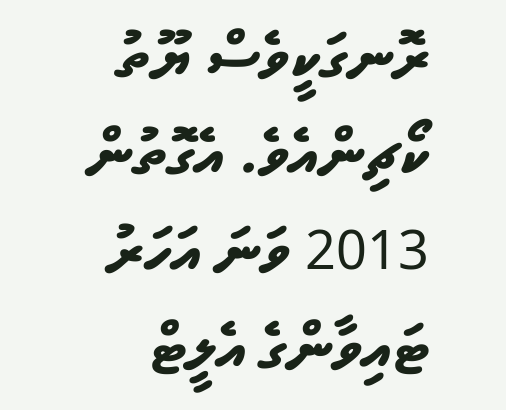ރޮނގަކީވެސް ޔޫތު ކޯޗިންއެވެ. އެގޮތުން 2013 ވަނަ އަހަރު ޓައިވާންގެ އެލީޓް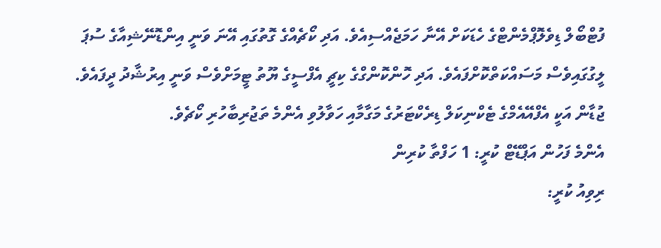ފުޓްބޯލް ޑިވެލޮޕްމެންޓްގެ ހެޑަކަށް އޭނާ ހަމަޖެއްސިއެވެ. އަދި ކޯޗެއްގެ ގޮތުގައި އޭނަ ވަނީ އިންޑޮނޭޝިއާގެ ސުޕަ ލީގުގައިވެސް މަސައްކަތްކޮށްފައެވެ. އަދި ހޮންކޮންގްގެ ކިޗީ އެފްސީގެ ޔޫތު ޓީމަށްވެސް ވަނީ އިރުޝާދު ދީފައެވެ.
ޖުޑާން އަކީ އެފްއޭއެމްގެ ޓެކްނިކަލް ޑިރެކްޓަރުގެ މަގާމާއި ހަވާލުވި އެންމެ ތަޖުރިބާހުރި ކޯޗެވެ.
އެންމެ ފަހުން އަޕްޑޭޓް ކުރީ: 1 ހަފްތާ ކުރިން
ރިވިއު ކުރީ: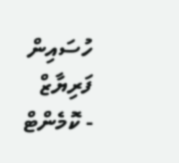ހުސައިން ފަރިޔާޒް
- ކޮމެންޓް